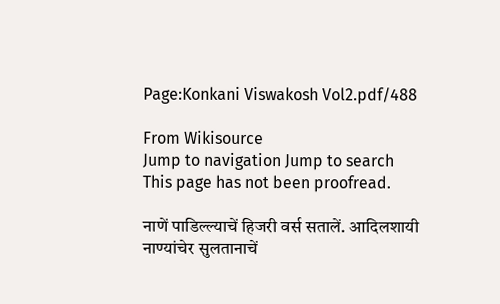Page:Konkani Viswakosh Vol2.pdf/488

From Wikisource
Jump to navigation Jump to search
This page has not been proofread.

नाणें पाडिल्ल्याचें हिजरी वर्स सतालें. आदिलशायी नाण्यांचेर सुलतानाचें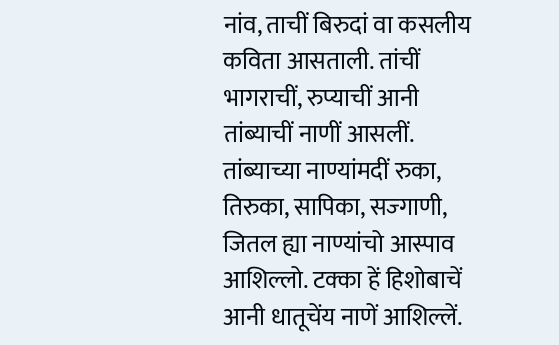नांव, ताचीं बिरुदां वा कसलीय कविता आसताली. तांचीं भागराचीं, रुप्याचीं आनी तांब्याचीं नाणीं आसलीं. तांब्याच्या नाण्यांमदीं रुका, तिरुका, सापिका, सज्गाणी, जितल ह्या नाण्यांचो आस्पाव आशिल्लो. टक्का हें हिशोबाचें आनी धातूचेंय नाणें आशिल्लें.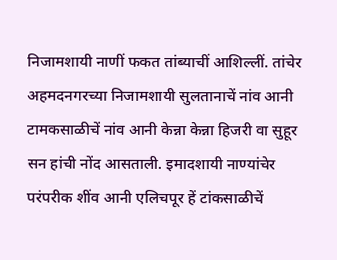निजामशायी नाणीं फकत तांब्याचीं आशिल्लीं. तांचेर अहमदनगरच्या निजामशायी सुलतानाचें नांव आनी टामकसाळीचें नांव आनी केन्ना केन्ना हिजरी वा सुहूर सन हांची नोंद आसताली. इमादशायी नाण्यांचेर परंपरीक शींव आनी एलिचपूर हें टांकसाळीचें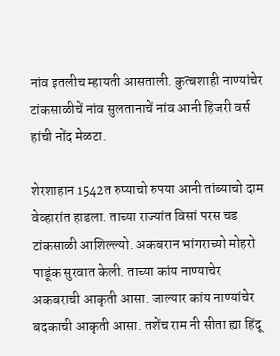नांव इतलीच म्हायती आसताली. कुत्बशाही नाण्यांचेर टांकसाळीचें नांव सुलतानाचें नांव आनी हिजरी वर्स हांची नोंद मेळटा.

शेरशाहान 1542त रुप्याचो रुपया आनी तांब्याचो दाम वेव्हारांत हाडला. ताच्या राज्यांत विसां परस चड टांकसाळी आशिल्ल्यो. अकबरान भांगराच्यो मोहरो पाडूंक सुरवात केली. ताच्या कांय नाण्याचेर अकबराची आकृती आसा. जाल्यार कांय नाण्यांचेर बदकाची आकृती आसा. तशेंच राम नी सीता ह्या हिंदू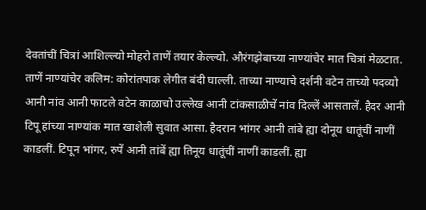देवतांचीं चित्रां आशिल्ल्यो मोहरो ताणें तयार केल्ल्यो. औरंगझेबाच्या नाण्यांचेर मात चित्रां मेळटात. ताणें नाण्यांचेर कलिम: कोरांतपाक लेगीत बंदी घाल्ली. ताच्या नाण्याचे दर्शनी वटेन ताच्यो पदव्यो आनी नांव आनी फाटले वटेन काळाचो उल्लेख आनी टांकसाळीचें नांव दिल्लें आसतालें. हैदर आनी टिपू हांच्या नाण्यांक मात खाशेली सुवात आसा. हैदरान भांगर आनी तांबे ह्या दोनूय धातूंचीं नाणीं काडलीं. टिपून भांगर, रुपें आनी तांबें ह्या तिनूय धातूंचीं नाणीं काडलीं. ह्या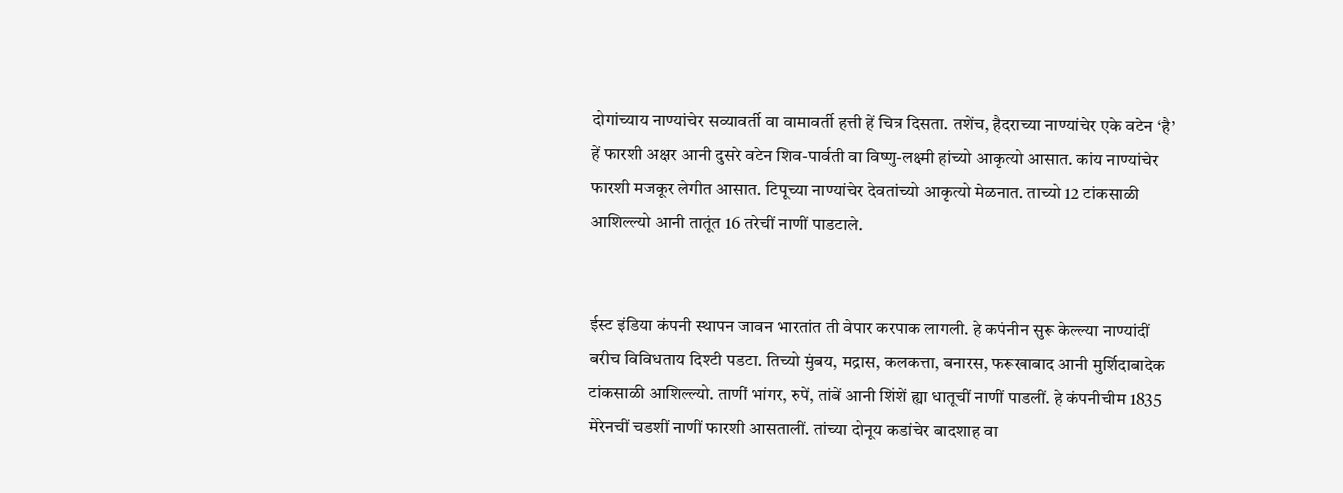दोगांच्याय नाण्यांचेर सव्यावर्ती वा वामावर्ती हत्ती हें चित्र दिसता. तशेंच, हैदराच्या नाण्यांचेर एके वटेन ‘है’ हें फारशी अक्षर आनी दुसरे वटेन शिव-पार्वती वा विष्णु-लक्ष्मी हांच्यो आकृत्यो आसात. कांय नाण्यांचेर फारशी मजकूर लेगीत आसात. टिपूच्या नाण्यांचेर देवतांच्यो आकृत्यो मेळनात. ताच्यो 12 टांकसाळी आशिल्ल्यो आनी तातूंत 16 तरेचीं नाणीं पाडटाले.


ईस्ट इंडिया कंपनी स्थापन जावन भारतांत ती वेपार करपाक लागली. हे कपंनीन सुरू केल्ल्या नाण्यांदीं बरीच विविधताय दिश्टी पडटा. तिच्यो मुंबय, मद्रास, कलकत्ता, बनारस, फरूखाबाद आनी मुर्शिदाबादेक टांकसाळी आशिल्ल्यो. ताणीं भांगर, रुपें, तांबें आनी शिंशें ह्या धातूचीं नाणीं पाडलीं. हे कंपनीचीम 1835 मेरेनचीं चडशीं नाणीं फारशी आसतालीं. तांच्या दोनूय कडांचेर बादशाह वा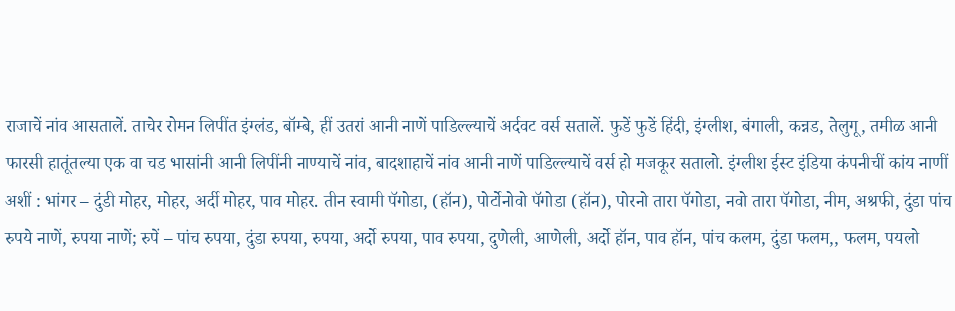राजाचें नांव आसतालें. ताचेर रोमन लिपींत इंग्लंड, बॉम्बे, हीं उतरां आनी नाणें पाडिल्ल्याचें अर्दवट वर्स सतालें. फुडें फुडें हिंदी, इंग्लीश, बंगाली, कन्नड, तेलुगू, तमीळ आनी फारसी हातूंतल्या एक वा चड भासांनी आनी लिपींनी नाण्याचें नांव, बादशाहाचें नांव आनी नाणें पाडिल्ल्याचें वर्स हो मजकूर सतालो. इंग्लीश ईस्ट इंडिया कंपनीचीं कांय नाणीं अशीं : भांगर – दुंडी मोहर, मोहर, अर्दी मोहर, पाव मोहर. तीन स्वामी पॅगोडा, (हॉन), पोर्टोनोवो पॅगोडा (हॉन), पोरनो तारा पॅगोडा, नवो तारा पॅगोडा, नीम, अश्रफी, दुंडा पांच रुपये नाणें, रुपया नाणें; रुपें – पांच रुपया, दुंडा रुपया, रुपया, अर्दो रुपया, पाव रुपया, दुणेली, आणेली, अर्दो हॉन, पाव हॉन, पांच कलम, दुंडा फलम,, फलम, पयलो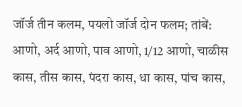जॉर्ज तीन कलम, पयलो जॉर्ज दोन फलम; तांबें: आणो, अर्द आणो, पाव आणो, 1/12 आणो, चाळीस कास, तीस कास, पंदरा कास, धा कास, पांच कास,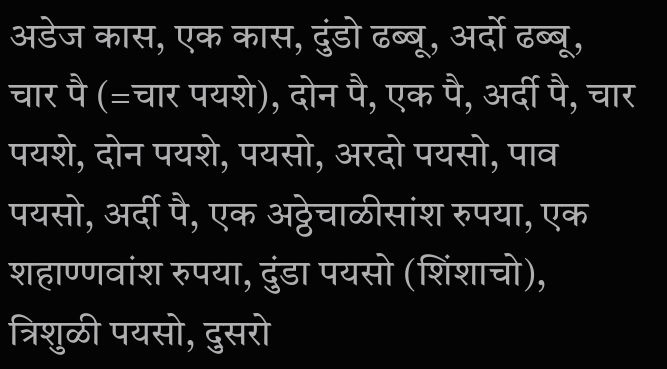अडेज कास, एक कास, दुंडो ढब्बू, अर्दो ढब्बू, चार पै (=चार पयशे), दोन पै, एक पै, अर्दी पै, चार पयशे, दोन पयशे, पयसो, अरदो पयसो, पाव पयसो, अर्दी पै, एक अठ्ठेचाळीसांश रुपया, एक शहाण्णवांश रुपया, दुंडा पयसो (शिंशाचो), त्रिशुळी पयसो, दुसरो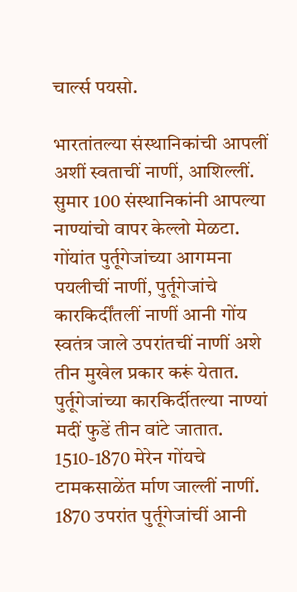चार्ल्स पयसो.

भारतांतल्या संस्थानिकांची आपलीं अशीं स्वताचीं नाणीं, आशिल्लीं. सुमार 100 संस्थानिकांनी आपल्या नाण्यांचो वापर केल्लो मेळटा. गोंयांत पुर्तूगेजांच्या आगमना पयलीचीं नाणीं, पुर्तूगेजांचे कारकिर्दींतलीं नाणीं आनी गोंय स्वतंत्र जाले उपरांतचीं नाणीं अशे तीन मुखेल प्रकार करूं येतात. पुर्तूगेजांच्या कारकिर्दीतल्या नाण्यां मदीं फुडें तीन वांटे जातात. 1510-1870 मेरेन गोंयचे टामकसाळेंत र्माण जाल्लीं नाणीं. 1870 उपरांत पुर्तूगेजांचीं आनी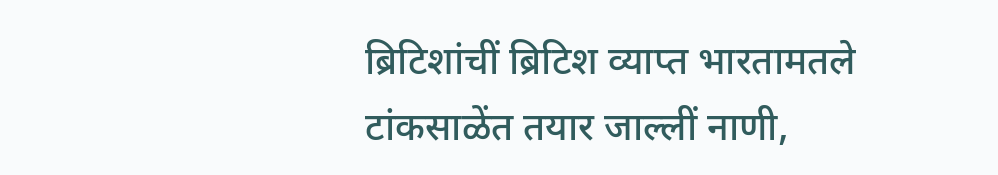ब्रिटिशांचीं ब्रिटिश व्याप्त भारतामतले टांकसाळेंत तयार जाल्लीं नाणी,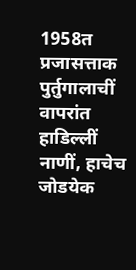1958त प्रजासत्ताक पुर्तुगालाचीं वापरांत हाडिल्लीं नाणीं, हाचेच जोडयेक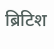ब्रिटिश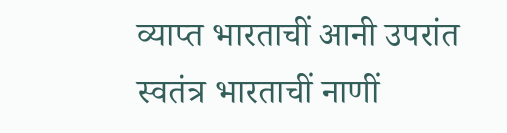व्याप्त भारताचीं आनी उपरांत स्वतंत्र भारताचीं नाणीं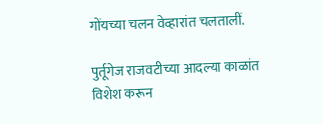गोंयच्या चलन वेव्हारांत चलतालीं.

पुर्तूगेज राजवटीच्या आदल्या काळांत विशेश करून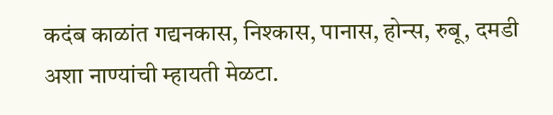कदंब काळांत गद्यनकास, निश्कास, पानास, होन्स, रुबू, दमडी अशा नाण्यांची म्हायती मेळटा.